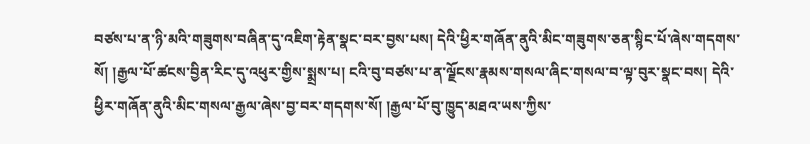བཙས་པ་ན་ཉི་མའི་གཟུགས་བཞིན་དུ་འཇིག་རྟེན་སྣང་བར་བྱས་པས། དེའི་ཕྱིར་གཞོན་ནུའི་མིང་གཟུགས་ཅན་སྙིང་པོ་ཞེས་གདགས་སོ། །རྒྱལ་པོ་ཚངས་བྱིན་རིང་དུ་འཕུར་གྱིས་སྨྲས་པ། ངའི་བུ་བཙས་པ་ན་ལྗོངས་རྣམས་གསལ་ཞིང་གསལ་བ་ལྟ་བུར་སྣང་བས། དེའི་ཕྱིར་གཞོན་ནུའི་མིང་གསལ་རྒྱལ་ཞེས་བྱ་བར་གདགས་སོ། །རྒྱལ་པོ་བུ་ཁྱུད་མཐའ་ཡས་ཀྱིས་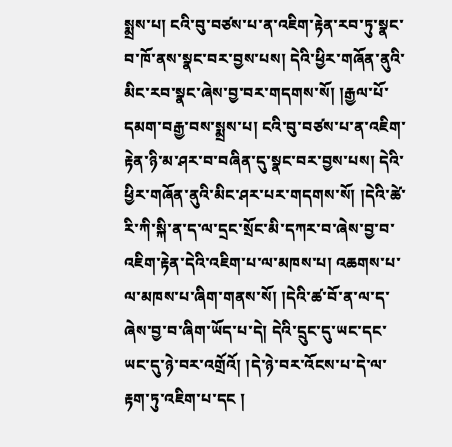སྨྲས་པ། ངའི་བུ་བཙས་པ་ན་འཇིག་རྟེན་རབ་ཏུ་སྣང་བ་ཁོ་ནས་སྣང་བར་བྱས་པས། དེའི་ཕྱིར་གཞོན་ནུའི་མིང་རབ་སྣང་ཞེས་བྱ་བར་གདགས་སོ། །རྒྱལ་པོ་དམག་བརྒྱ་བས་སྨྲས་པ། ངའི་བུ་བཙས་པ་ན་འཇིག་རྟེན་ཉི་མ་ཤར་བ་བཞིན་དུ་སྣང་བར་བྱས་པས། དེའི་ཕྱིར་གཞོན་ནུའི་མིང་ཤར་པར་གདགས་སོ། །དེའི་ཚེ་རི་ཀི་སྐི་ན་ད་ལ་དྲང་སྲོང་མི་དཀར་བ་ཞེས་བྱ་བ་འཇིག་རྟེན་དེའི་འཇིག་པ་ལ་མཁས་པ། འཆགས་པ་ལ་མཁས་པ་ཞིག་གནས་སོ། །དེའི་ཚ་བོ་ན་ལ་ད་ཞེས་བྱ་བ་ཞིག་ཡོད་པ་དེ། དེའི་དྲུང་དུ་ཡང་དང་ཡང་དུ་ཉེ་བར་འགྲོའོ། །དེ་ཉེ་བར་འོངས་པ་དེ་ལ་རྟག་ཏུ་འཇིག་པ་དང །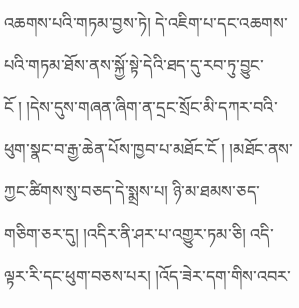འཆགས་པའི་གཏམ་བྱས་ཏེ། དེ་འཇིག་པ་དང་འཆགས་པའི་གཏམ་ཐོས་ནས་སྐྱོ་སྟེ་དེའི་ཐད་དུ་རབ་ཏུ་བྱུང་ངོ ། །དེས་དུས་གཞན་ཞིག་ན་དྲང་སྲོང་མི་དཀར་བའི་ཕུག་སྣང་བ་རྒྱ་ཆེན་པོས་ཁྱབ་པ་མཐོང་ངོ ། །མཐོང་ནས་ཀྱང་ཚིགས་སུ་བཅད་དེ་སྨྲས་པ། ཉི་མ་ཐམས་ཅད་གཅིག་ཅར་དུ། །འདིར་ནི་ཤར་པ་འགྱུར་ཏམ་ཅི། འདི་ལྟར་རི་དང་ཕུག་བཅས་པར། །འོད་ཟེར་དག་གིས་འབར་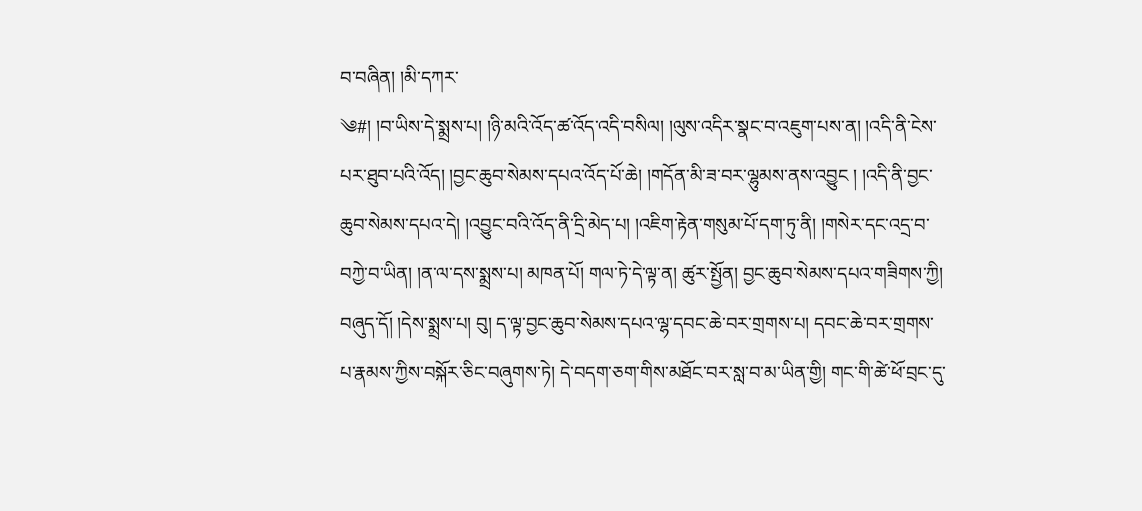བ་བཞིན། །མི་དཀར་
༄#། །བ་ཡིས་དེ་སྨྲས་པ། །ཉི་མའི་འོད་ཚ་འོད་འདི་བསིལ། །ལུས་འདིར་སྣང་བ་འཇུག་པས་ན། །འདི་ནི་ངེས་པར་ཐུབ་པའི་འོད། །བྱང་ཆུབ་སེམས་དཔའ་འོད་པོ་ཆེ། །གདོན་མི་ཟ་བར་ལྷུམས་ནས་འབྱུང ། །འདི་ནི་བྱང་ཆུབ་སེམས་དཔའ་དེ། །འབྱུང་བའི་འོད་ནི་དྲི་མེད་པ། །འཇིག་རྟེན་གསུམ་པོ་དག་ཏུ་ནི། །གསེར་དང་འདྲ་བ་བཀྱེ་བ་ཡིན། །ན་ལ་དས་སྨྲས་པ། མཁན་པོ། གལ་ཏེ་དེ་ལྟ་ན། ཚུར་སྤྱོན། བྱང་ཆུབ་སེམས་དཔའ་གཟིགས་ཀྱི། བཞུད་དོ། །དེས་སྨྲས་པ། བུ། ད་ལྟ་བྱང་ཆུབ་སེམས་དཔའ་ལྷ་དབང་ཆེ་བར་གྲགས་པ། དབང་ཆེ་བར་གྲགས་པ་རྣམས་ཀྱིས་བསྐོར་ཅིང་བཞུགས་ཏེ། དེ་བདག་ཅག་གིས་མཐོང་བར་སླ་བ་མ་ཡིན་གྱི། གང་གི་ཚེ་ཕོ་བྲང་དུ་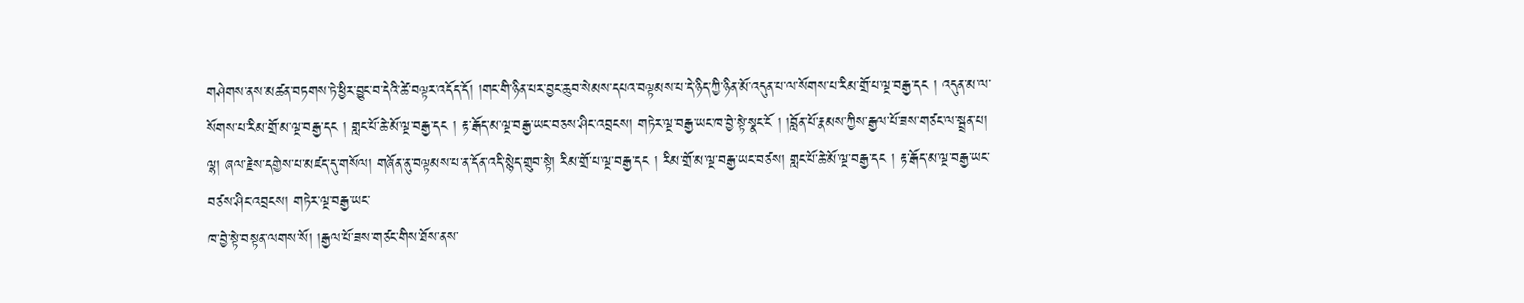གཤེགས་ནས་མཚན་བཏགས་ཏེ་ཕྱིར་བྱུང་བ་དེའི་ཚེ་བལྟར་འདོད་དོ། །གང་གི་ཉིན་པར་བྱང་ཆུབ་སེམས་དཔའ་བལྟམས་པ་དེ་ཉིད་ཀྱི་ཉིན་མོ་འདུན་པ་ལ་སོགས་པ་རིམ་གྲོ་པ་ལྔ་བརྒྱ་དང ། འདུན་མ་ལ་སོགས་པ་རིམ་གྲོ་མ་ལྔ་བརྒྱ་དང ། གླང་པོ་ཆེ་མོ་ལྔ་བརྒྱ་དང ། རྟ་རྒོད་མ་ལྔ་བརྒྱ་ཡང་བཅས་ཤིང་འབྲངས། གཏེར་ལྔ་བརྒྱ་ཡང་ཁ་བྱེ་སྟེ་སྣང་ངོ ། །བློན་པོ་རྣམས་ཀྱིས་རྒྱལ་པོ་ཟས་གཙང་ལ་སྦྲན་པ། ལྷ། ཞལ་རྗེས་དགྱེས་པ་མཛད་དུ་གསོལ། གཞོན་ནུ་བལྟམས་པ་ན་དོན་འདི་སྙེད་གྲུབ་སྟེ། རིམ་གྲོ་པ་ལྔ་བརྒྱ་དང ། རིམ་གྲོ་མ་ལྔ་བརྒྱ་ཡང་བཙས། གླང་པོ་ཆེ་མོ་ལྔ་བརྒྱ་དང ། རྟ་རྒོད་མ་ལྔ་བརྒྱ་ཡང་བཙས་ཤིང་འབྲངས། གཏེར་ལྔ་བརྒྱ་ཡང་
ཁ་བྱེ་སྟེ་བསྟན་ལགས་སོ། །རྒྱལ་པོ་ཟས་གཙང་གིས་ཐོས་ནས་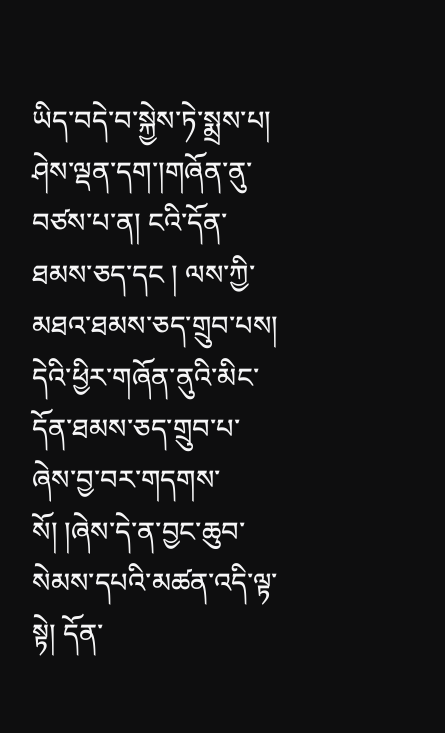ཡིད་བདེ་བ་སྐྱེས་ཏེ་སྨྲས་པ། ཤེས་ལྡན་དག་།གཞོན་ནུ་བཙས་པ་ན། ངའི་དོན་ཐམས་ཅད་དང ། ལས་ཀྱི་མཐའ་ཐམས་ཅད་གྲུབ་པས། དེའི་ཕྱིར་གཞོན་ནུའི་མིང་དོན་ཐམས་ཅད་གྲུབ་པ་ཞེས་བྱ་བར་གདགས་སོ། །ཞེས་དེ་ན་བྱང་ཆུབ་སེམས་དཔའི་མཚན་འདི་ལྟ་སྟེ། དོན་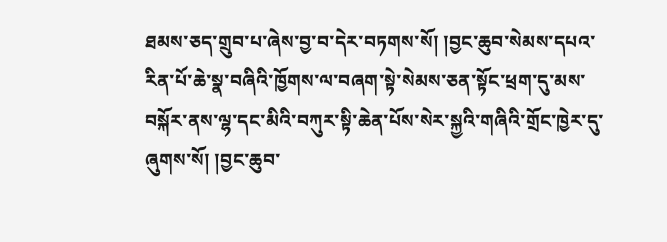ཐམས་ཅད་གྲུབ་པ་ཞེས་བྱ་བ་དེར་བཏགས་སོ། །བྱང་ཆུབ་སེམས་དཔའ་རིན་པོ་ཆེ་སྣ་བཞིའི་ཁྱོགས་ལ་བཞག་སྟེ་སེམས་ཅན་སྟོང་ཕྲག་དུ་མས་བསྐོར་ནས་ལྷ་དང་མིའི་བཀུར་སྟི་ཆེན་པོས་སེར་སྐྱའི་གཞིའི་གྲོང་ཁྱེར་དུ་ཞུགས་སོ། །བྱང་ཆུབ་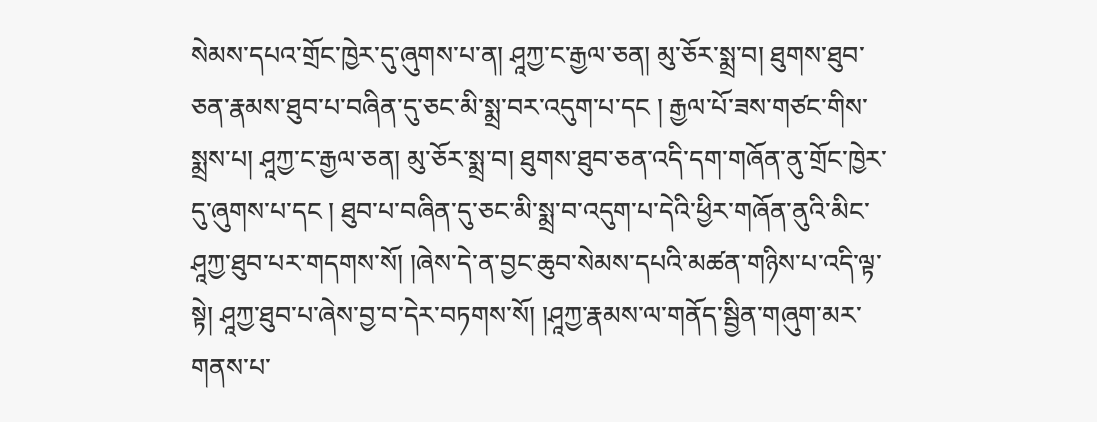སེམས་དཔའ་གྲོང་ཁྱེར་དུ་ཞུགས་པ་ན། ཤཱཀྱ་ང་རྒྱལ་ཅན། མུ་ཅོར་སྨྲ་བ། ཐུགས་ཐུབ་ཅན་རྣམས་ཐུབ་པ་བཞིན་དུ་ཅང་མི་སྨྲ་བར་འདུག་པ་དང ། རྒྱལ་པོ་ཟས་གཙང་གིས་སྨྲས་པ། ཤཱཀྱ་ང་རྒྱལ་ཅན། མུ་ཅོར་སྨྲ་བ། ཐུགས་ཐུབ་ཅན་འདི་དག་གཞོན་ནུ་གྲོང་ཁྱེར་དུ་ཞུགས་པ་དང ། ཐུབ་པ་བཞིན་དུ་ཅང་མི་སྨྲ་བ་འདུག་པ་དེའི་ཕྱིར་གཞོན་ནུའི་མིང་ཤཱཀྱ་ཐུབ་པར་གདགས་སོ། །ཞེས་དེ་ན་བྱང་ཆུབ་སེམས་དཔའི་མཚན་གཉིས་པ་འདི་ལྟ་སྟེ། ཤཱཀྱ་ཐུབ་པ་ཞེས་བྱ་བ་དེར་བཏགས་སོ། །ཤཱཀྱ་རྣམས་ལ་གནོད་སྦྱིན་གཞུག་མར་གནས་པ་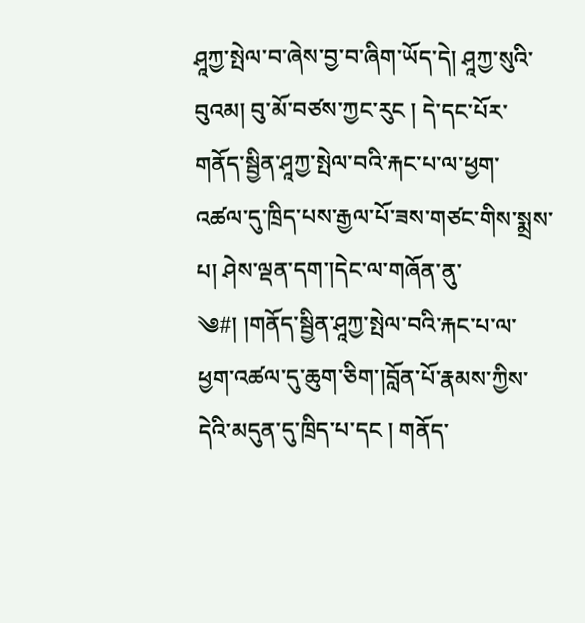ཤཱཀྱ་སྤེལ་བ་ཞེས་བྱ་བ་ཞིག་ཡོད་དེ། ཤཱཀྱ་སུའི་བུའམ། བུ་མོ་བཙས་ཀྱང་རུང ། དེ་དང་པོར་གནོད་སྦྱིན་ཤཱཀྱ་སྤེལ་བའི་རྐང་པ་ལ་ཕྱག་འཚལ་དུ་ཁྲིད་པས་རྒྱལ་པོ་ཟས་གཙང་གིས་སྨྲས་པ། ཤེས་ལྡན་དག་།དེང་ལ་གཞོན་ནུ་
༄#། །གནོད་སྦྱིན་ཤཱཀྱ་སྤེལ་བའི་རྐང་པ་ལ་ཕྱག་འཚལ་དུ་ཆུག་ཅིག་།བློན་པོ་རྣམས་ཀྱིས་དེའི་མདུན་དུ་ཁྲིད་པ་དང ། གནོད་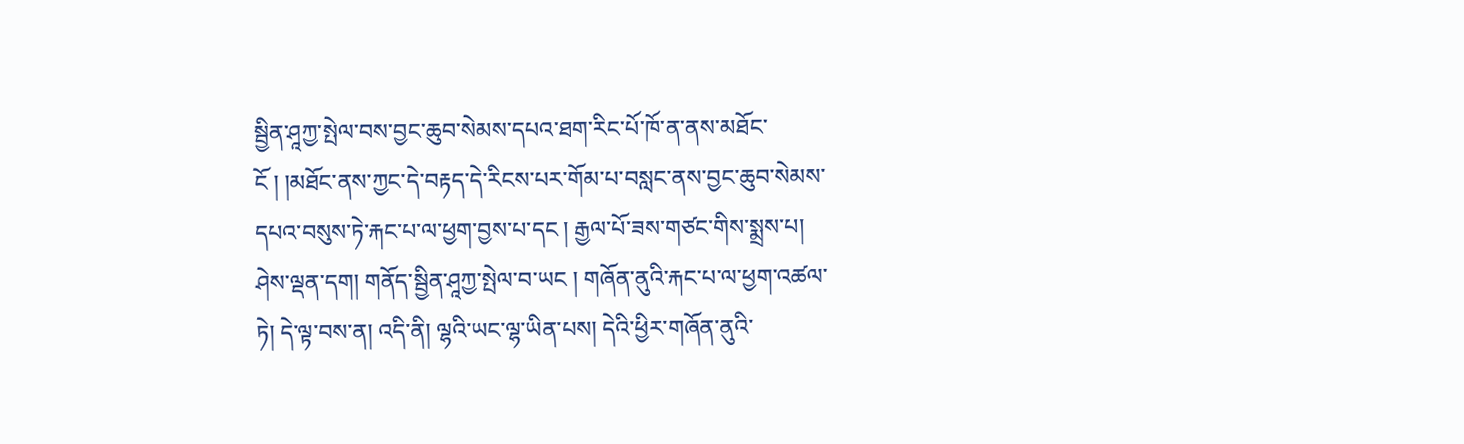སྦྱིན་ཤཱཀྱ་སྤེལ་བས་བྱང་ཆུབ་སེམས་དཔའ་ཐག་རིང་པོ་ཁོ་ན་ནས་མཐོང་ངོ ། །མཐོང་ནས་ཀྱང་དེ་བརྟད་དེ་རིངས་པར་གོམ་པ་བསླང་ནས་བྱང་ཆུབ་སེམས་དཔའ་བསུས་ཏེ་རྐང་པ་ལ་ཕྱག་བྱས་པ་དང ། རྒྱལ་པོ་ཟས་གཙང་གིས་སྨྲས་པ། ཤེས་ལྡན་དག། གནོད་སྦྱིན་ཤཱཀྱ་སྤེལ་བ་ཡང ། གཞོན་ནུའི་རྐང་པ་ལ་ཕྱག་འཚལ་ཏེ། དེ་ལྟ་བས་ན། འདི་ནི། ལྷའི་ཡང་ལྷ་ཡིན་པས། དེའི་ཕྱིར་གཞོན་ནུའི་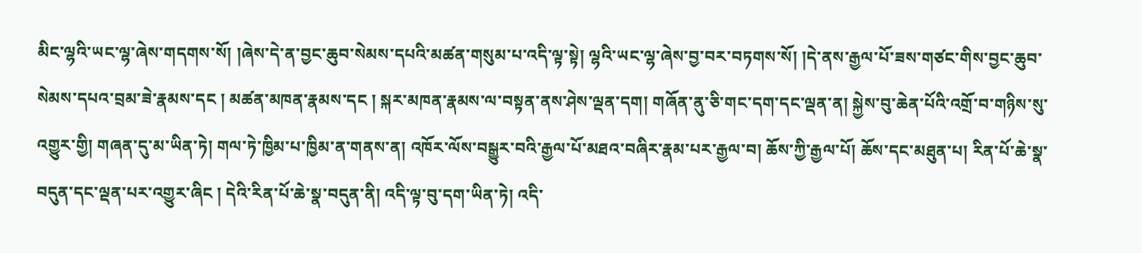མིང་ལྷའི་ཡང་ལྷ་ཞེས་གདགས་སོ། །ཞེས་དེ་ན་བྱང་ཆུབ་སེམས་དཔའི་མཚན་གསུམ་པ་འདི་ལྟ་སྟེ། ལྷའི་ཡང་ལྷ་ཞེས་བྱ་བར་བཏགས་སོ། །དེ་ནས་རྒྱལ་པོ་ཟས་གཙང་གིས་བྱང་ཆུབ་སེམས་དཔའ་བྲམ་ཟེ་རྣམས་དང ། མཚན་མཁན་རྣམས་དང ། སྐར་མཁན་རྣམས་ལ་བསྟན་ནས་ཤེས་ལྡན་དག། གཞོན་ནུ་ཅི་གང་དག་དང་ལྡན་ན། སྐྱེས་བུ་ཆེན་པོའི་འགྲོ་བ་གཉིས་སུ་འགྱུར་གྱི། གཞན་དུ་མ་ཡིན་ཏེ། གལ་ཏེ་ཁྱིམ་པ་ཁྱིམ་ན་གནས་ན། འཁོར་ལོས་བསྒྱུར་བའི་རྒྱལ་པོ་མཐའ་བཞིར་རྣམ་པར་རྒྱལ་བ། ཆོས་ཀྱི་རྒྱལ་པོ། ཆོས་དང་མཐུན་པ། རིན་པོ་ཆེ་སྣ་བདུན་དང་ལྡན་པར་འགྱུར་ཞིང ། དེའི་རིན་པོ་ཆེ་སྣ་བདུན་ནི། འདི་ལྟ་བུ་དག་ཡིན་ཏེ། འདི་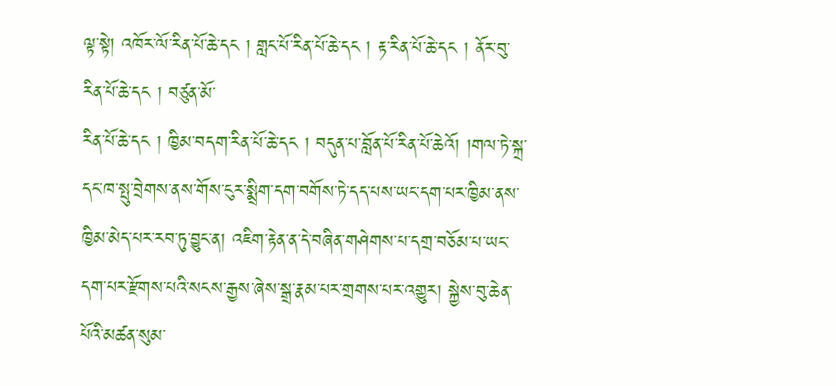ལྟ་སྟེ། འཁོར་ལོ་རིན་པོ་ཆེ་དང ། གླང་པོ་རིན་པོ་ཆེ་དང ། རྟ་རིན་པོ་ཆེ་དང ། ནོར་བུ་རིན་པོ་ཆེ་དང ། བཙུན་མོ་
རིན་པོ་ཆེ་དང ། ཁྱིམ་བདག་རིན་པོ་ཆེ་དང ། བདུན་པ་བློན་པོ་རིན་པོ་ཆེའོ། །གལ་ཏེ་སྐྲ་དང་ཁ་སྤུ་བྲེགས་ནས་གོས་ངུར་སྨྲིག་དག་བགོས་ཏེ་དད་པས་ཡང་དག་པར་ཁྱིམ་ནས་ཁྱིམ་མེད་པར་རབ་ཏུ་བྱུང་ན། འཇིག་རྟེན་ན་དེ་བཞིན་གཤེགས་པ་དགྲ་བཅོམ་པ་ཡང་དག་པར་རྫོགས་པའི་སངས་རྒྱས་ཞེས་སྒྲ་རྣམ་པར་གྲགས་པར་འགྱུར། སྐྱེས་བུ་ཆེན་པོའི་མཚན་སུམ་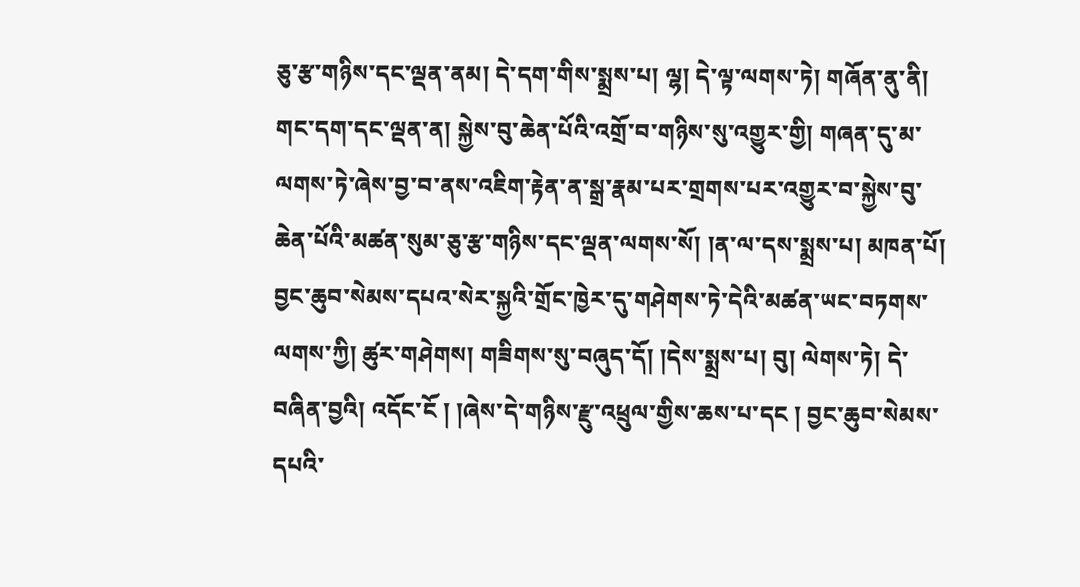ཅུ་རྩ་གཉིས་དང་ལྡན་ནམ། དེ་དག་གིས་སྨྲས་པ། ལྷ། དེ་ལྟ་ལགས་ཏེ། གཞོན་ནུ་ནི། གང་དག་དང་ལྡན་ན། སྐྱེས་བུ་ཆེན་པོའི་འགྲོ་བ་གཉིས་སུ་འགྱུར་གྱི། གཞན་དུ་མ་ལགས་ཏེ་ཞེས་བྱ་བ་ནས་འཇིག་རྟེན་ན་སྒྲ་རྣམ་པར་གྲགས་པར་འགྱུར་བ་སྐྱེས་བུ་ཆེན་པོའི་མཚན་སུམ་ཅུ་རྩ་གཉིས་དང་ལྡན་ལགས་སོ། །ན་ལ་དས་སྨྲས་པ། མཁན་པོ། བྱང་ཆུབ་སེམས་དཔའ་སེར་སྐྱའི་གྲོང་ཁྱེར་དུ་གཤེགས་ཏེ་དེའི་མཚན་ཡང་བཏགས་ལགས་ཀྱི། ཚུར་གཤེགས། གཟིགས་སུ་བཞུད་དོ། །དེས་སྨྲས་པ། བུ། ལེགས་ཏེ། དེ་བཞིན་བྱའི། འདོང་ངོ ། །ཞེས་དེ་གཉིས་རྫུ་འཕྲུལ་གྱིས་ཆས་པ་དང ། བྱང་ཆུབ་སེམས་དཔའི་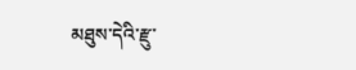མཐུས་དེའི་རྫུ་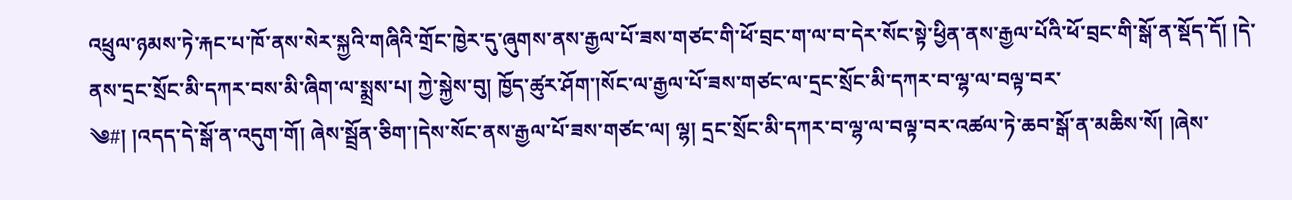འཕྲུལ་ཉམས་ཏེ་རྐང་པ་ཁོ་ནས་སེར་སྐྱའི་གཞིའི་གྲོང་ཁྱེར་དུ་ཞུགས་ནས་རྒྱལ་པོ་ཟས་གཙང་གི་ཕོ་བྲང་ག་ལ་བ་དེར་སོང་སྟེ་ཕྱིན་ནས་རྒྱལ་པོའི་ཕོ་བྲང་གི་སྒོ་ན་སྡོད་དོ། །དེ་ནས་དྲང་སྲོང་མི་དཀར་བས་མི་ཞིག་ལ་སྨྲས་པ། ཀྱེ་སྐྱེས་བུ། ཁྱོད་ཚུར་ཤོག་།སོང་ལ་རྒྱལ་པོ་ཟས་གཙང་ལ་དྲང་སྲོང་མི་དཀར་བ་ལྷ་ལ་བལྟ་བར་
༄#། །འདད་དེ་སྒོ་ན་འདུག་གོ། ཞེས་སྦྲོན་ཅིག་།དེས་སོང་ནས་རྒྱལ་པོ་ཟས་གཙང་ལ། ལྷ། དྲང་སྲོང་མི་དཀར་བ་ལྷ་ལ་བལྟ་བར་འཚལ་ཏེ་ཆབ་སྒོ་ན་མཆིས་སོ། །ཞེས་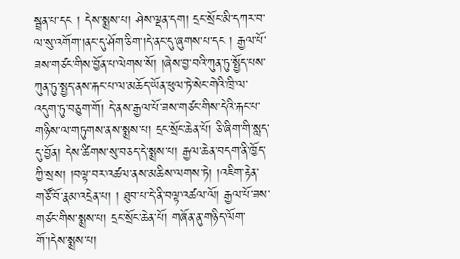སྦྲན་པ་དང ། དེས་སྨྲས་པ། ཤེས་ལྡན་དག། དྲང་སྲོང་མི་དཀར་བ་ལ་སུ་འགོག་།ནང་དུ་ཤོག་ཅིག་།དེ་ནང་དུ་ཞུགས་པ་དང ། རྒྱལ་པོ་ཟས་གཙང་གིས་བྱོན་པ་ལེགས་སོ། །ཞེས་བྱ་བའི་ཀུན་ཏུ་སྤྱོད་པས་ཀུན་ཏུ་སྤྱད་ནས་རྐང་པ་ལ་མཆོད་ཡོན་ཕུལ་ཏེ་སེང་གེའི་ཁྲི་ལ་འདུག་ཏུ་བཅུག་གོ། དེ་ནས་རྒྱལ་པོ་ཟས་གཙང་གིས་དེའི་རྐང་པ་གཉིས་ལ་གཏུགས་ནས་སྨྲས་པ། དྲང་སྲོང་ཆེན་པོ། ཅི་ཞིག་གི་སླད་དུ་བྱོན། དེས་ཚིགས་སུ་བཅད་དེ་སྨྲས་པ། རྒྱལ་ཆེན་བདག་ནི་ཁྱོད་ཀྱི་སྲས། །བལྟ་བར་འཚལ་ནས་མཆིས་ལགས་ཏེ། །འཇིག་རྟེན་གཙོ་བོ་རྣམ་འདྲེན་པ། ། ཐུབ་པ་དེ་ནི་བལྟ་འཚལ་ལོ། རྒྱལ་པོ་ཟས་གཙང་གིས་སྨྲས་པ། དྲང་སྲོང་ཆེན་པོ། གཞོན་ནུ་གཉིད་ལོག་གོ་།དེས་སྨྲས་པ།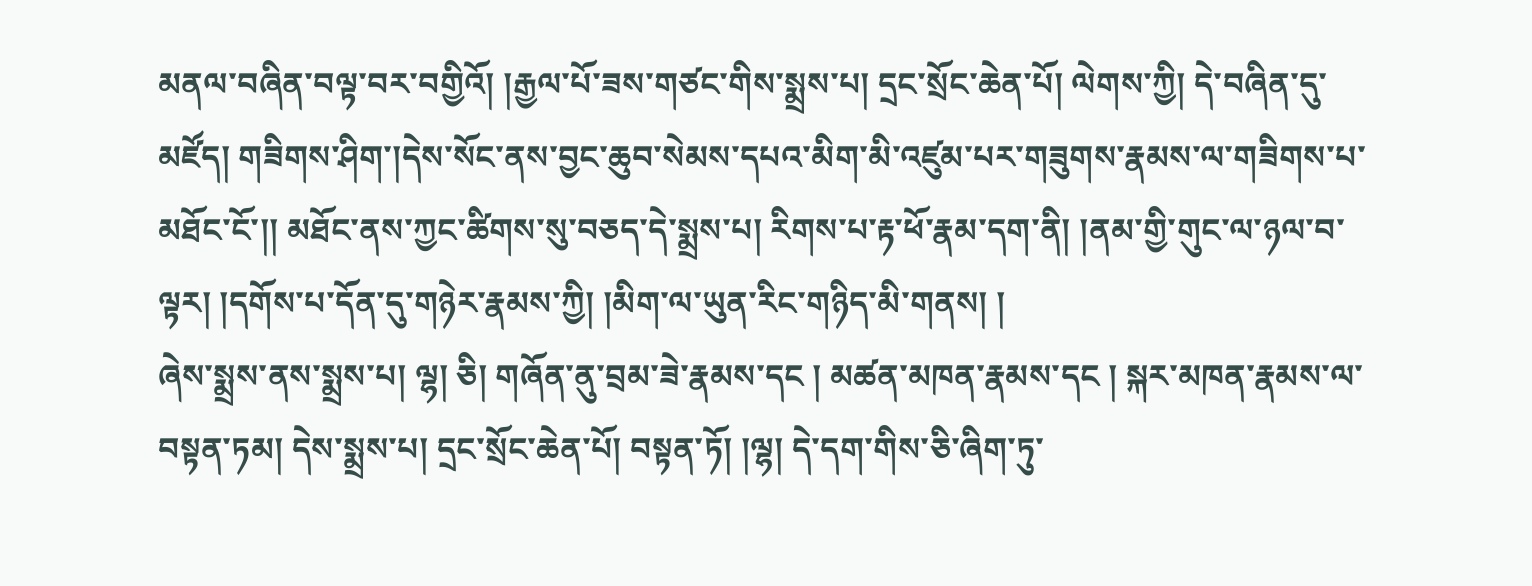མནལ་བཞིན་བལྟ་བར་བགྱིའོ། །རྒྱལ་པོ་ཟས་གཙང་གིས་སྨྲས་པ། དྲང་སྲོང་ཆེན་པོ། ལེགས་ཀྱི། དེ་བཞིན་དུ་མཛོད། གཟིགས་ཤིག་།དེས་སོང་ནས་བྱང་ཆུབ་སེམས་དཔའ་མིག་མི་འཛུམ་པར་གཟུགས་རྣམས་ལ་གཟིགས་པ་མཐོང་ངོ་།། མཐོང་ནས་ཀྱང་ཚིགས་སུ་བཅད་དེ་སྨྲས་པ། རིགས་པ་རྟ་ཕོ་རྣམ་དག་ནི། །ནམ་གྱི་གུང་ལ་ཉལ་བ་ལྟར། །དགོས་པ་དོན་དུ་གཉེར་རྣམས་ཀྱི། །མིག་ལ་ཡུན་རིང་གཉིད་མི་གནས། །
ཞེས་སྨྲས་ནས་སྨྲས་པ། ལྷ། ཅི། གཞོན་ནུ་བྲམ་ཟེ་རྣམས་དང ། མཚན་མཁན་རྣམས་དང ། སྐར་མཁན་རྣམས་ལ་བསྟན་ཏམ། དེས་སྨྲས་པ། དྲང་སྲོང་ཆེན་པོ། བསྟན་ཏོ། །ལྷ། དེ་དག་གིས་ཅི་ཞིག་ཏུ་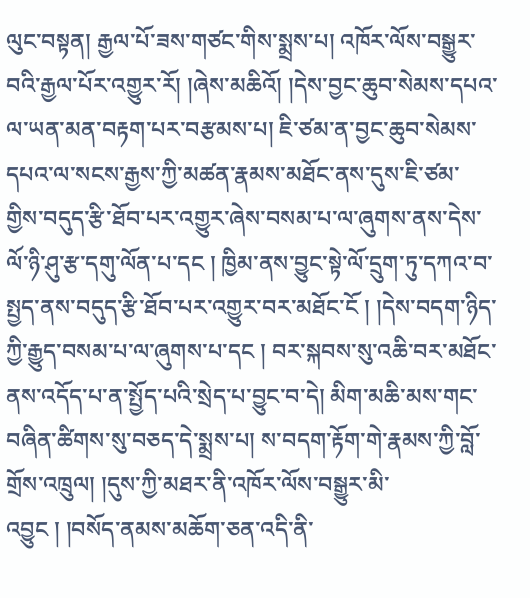ལུང་བསྟན། རྒྱལ་པོ་ཟས་གཙང་གིས་སྨྲས་པ། འཁོར་ལོས་བསྒྱུར་བའི་རྒྱལ་པོར་འགྱུར་རོ། །ཞེས་མཆིའོ། །དེས་བྱང་ཆུབ་སེམས་དཔའ་ལ་ཡན་མན་བརྟག་པར་བརྩམས་པ། ཇི་ཙམ་ན་བྱང་ཆུབ་སེམས་དཔའ་ལ་སངས་རྒྱས་ཀྱི་མཚན་རྣམས་མཐོང་ནས་དུས་ཇི་ཙམ་གྱིས་བདུད་རྩི་ཐོབ་པར་འགྱུར་ཞེས་བསམ་པ་ལ་ཞུགས་ནས་དེས་ལོ་ཉི་ཤུ་རྩ་དགུ་ལོན་པ་དང ། ཁྱིམ་ནས་བྱུང་སྟེ་ལོ་དྲུག་ཏུ་དཀའ་བ་སྤྱད་ནས་བདུད་རྩི་ཐོབ་པར་འགྱུར་བར་མཐོང་ངོ ། །དེས་བདག་ཉིད་ཀྱི་རྒྱུད་བསམ་པ་ལ་ཞུགས་པ་དང ། བར་སྐབས་སུ་འཆི་བར་མཐོང་ནས་འདོད་པ་ན་སྤྱོད་པའི་སྲེད་པ་བྱུང་བ་དེ། མིག་མཆི་མས་གང་བཞིན་ཚིགས་སུ་བཅད་དེ་སྨྲས་པ། ས་བདག་རྟོག་གེ་རྣམས་ཀྱི་བློ་གྲོས་འཁྲུལ། །དུས་ཀྱི་མཐར་ནི་འཁོར་ལོས་བསྒྱུར་མི་འབྱུང ། །བསོད་ནམས་མཆོག་ཅན་འདི་ནི་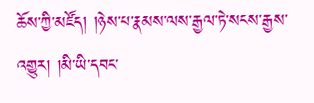ཆོས་ཀྱི་མཛོད། །ཉེས་པ་རྣམས་ལས་རྒྱལ་ཏེ་སངས་རྒྱས་འགྱུར། །མི་ཡི་དབང་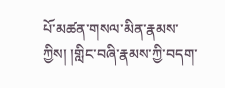པོ་མཚན་གསལ་མིན་རྣམས་ཀྱིས། །གླིང་བཞི་རྣམས་ཀྱི་བདག་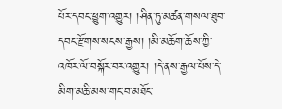པོར་དབང་ཕྱུག་འགྱུར། །ཤིན་ཏུ་མཚན་གསལ་ཐུབ་དབང་རྫོགས་སངས་རྒྱས། །མི་མཆོག་ཆོས་ཀྱི་འཁོར་ལོ་བསྐོར་བར་འགྱུར། །དེ་ནས་རྒྱལ་པོས་དེ་མིག་མཆི་མས་གང་བ་མཐོང་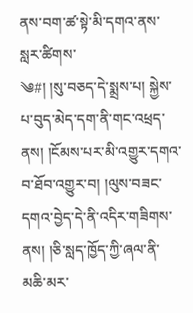ནས་བག་ཚ་སྟེ་མི་དགའ་ནས་སླར་ཚིགས་
༄#། །སུ་བཅད་དེ་སྨྲས་པ། སྐྱེས་པ་བུད་མེད་དག་ནི་གང་འཕྲད་ནས། །ངོམས་པར་མི་འགྱུར་དགའ་བ་ཐོབ་འགྱུར་བ། །ལུས་བཟང་དགའ་བྱེད་དེ་ནི་འདིར་གཟིགས་ནས། །ཅི་སླད་ཁྱོད་ཀྱི་ཞལ་ནི་མཆི་མར་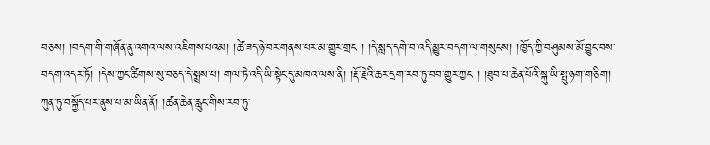བཅས། །བདག་གི་གཞོན་ནུ་འགའ་ལས་འཇིགས་པའམ། །ཚེ་ཟད་ཉེ་བར་གནས་པར་མ་གྱུར་གྲང ། །དེ་སླད་དགེ་བ་འདི་མྱུར་བདག་ལ་གསུངས། །ཁྱོད་ཀྱི་བཤུམས་མོ་བྱུང་བས་བདག་འདར་ཏོ། །དེས་ཀྱང་ཚིགས་སུ་བཅད་དེ་སྨྲས་པ། གལ་ཏེ་འདི་ཡི་སྟེང་དུ་མཁའ་ལས་ནི། །རྡོ་རྗེའི་ཆར་དྲག་རབ་ཏུ་བབ་གྱུར་ཀྱང ། །ཐུབ་པ་ཆེན་པོའི་སྐུ་ཡི་སྤུ་ཉག་གཅིག། ཀུན་ཏུ་བསྐྱོད་པར་ནུས་པ་མ་ཡིན་ནོ། །ཚན་ཆེན་རླུང་གིས་རབ་ཏུ་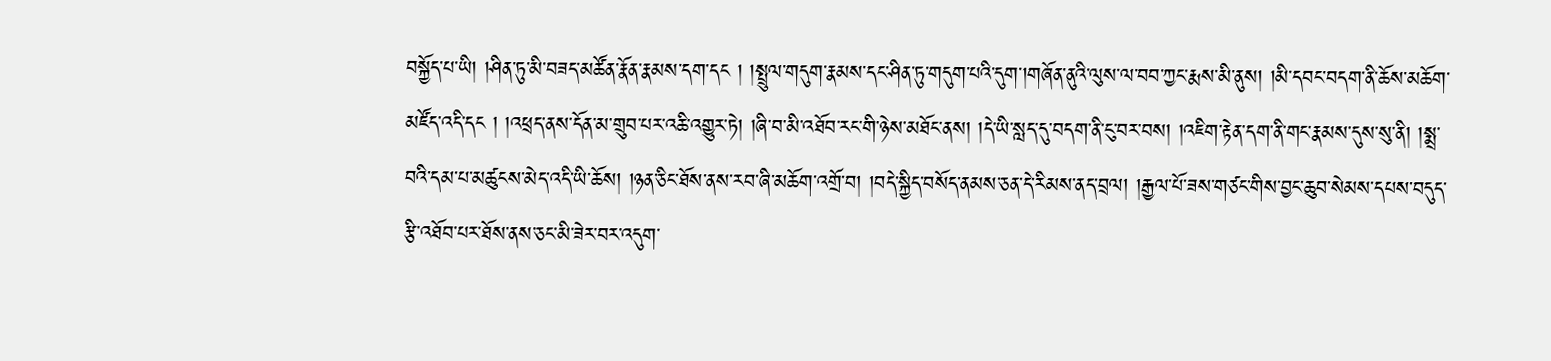བསྐྱོད་པ་ཡི། །ཤིན་ཏུ་མི་བཟད་མཚོན་རྣོན་རྣམས་དག་དང ། །སྤྲུལ་གདུག་རྣམས་དང་ཤིན་ཏུ་གདུག་པའི་དུག་།གཞོན་ནུའི་ལུས་ལ་བབ་ཀྱང་རྨས་མི་ནུས། །མི་དབང་བདག་ནི་ཆོས་མཆོག་མཛོད་འདི་དང ། །འཕྲད་ནས་དོན་མ་གྲུབ་པར་འཆི་འགྱུར་ཏེ། །ཞི་བ་མི་འཐོབ་རང་གི་ཉེས་མཐོང་ནས། །དེ་ཡི་སླད་དུ་བདག་ནི་ངུ་བར་བས། །འཇིག་རྟེན་དག་ནི་གང་རྣམས་དུས་སུ་ནི། །སྨྲ་བའི་དམ་པ་མཚུངས་མེད་འདི་ཡི་ཆོས། །ཉན་ཅིང་ཐོས་ནས་རབ་ཞི་མཆོག་འགྲོ་བ། །བདེ་སྐྱིད་བསོད་ནམས་ཅན་དེ་རིམས་ནད་བྲལ། །རྒྱལ་པོ་ཟས་གཙང་གིས་བྱང་ཆུབ་སེམས་དཔས་བདུད་རྩི་འཐོབ་པར་ཐོས་ནས་ཅང་མི་ཟེར་བར་འདུག་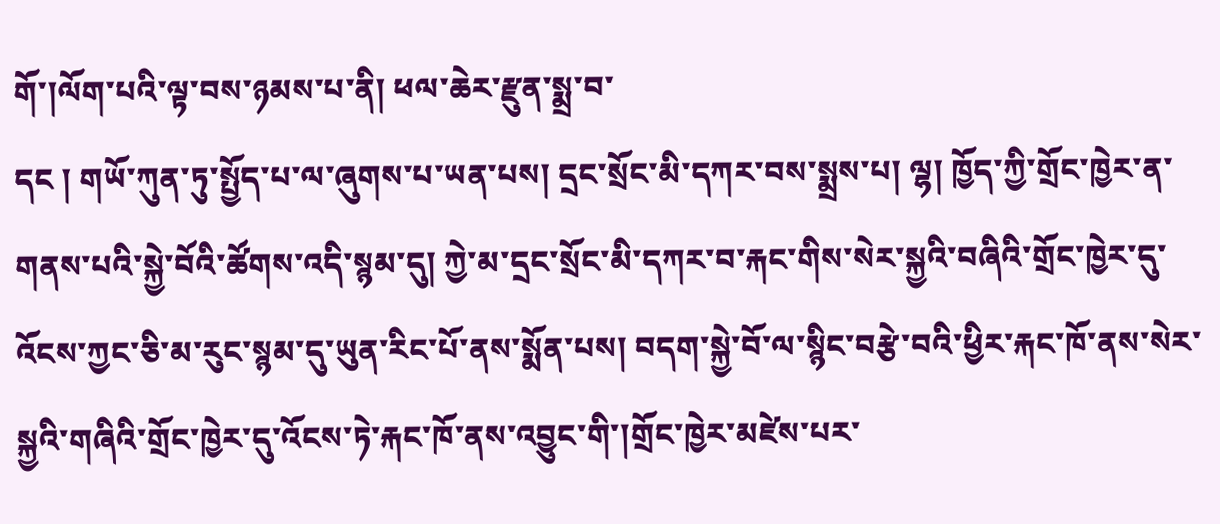གོ་།ལོག་པའི་ལྟ་བས་ཉམས་པ་ནི། ཕལ་ཆེར་རྫུན་སྨྲ་བ་
དང ། གཡོ་ཀུན་ཏུ་སྤྱོད་པ་ལ་ཞུགས་པ་ཡན་པས། དྲང་སྲོང་མི་དཀར་བས་སྨྲས་པ། ལྷ། ཁྱོད་ཀྱི་གྲོང་ཁྱེར་ན་གནས་པའི་སྐྱེ་བོའི་ཚོགས་འདི་སྙམ་དུ། ཀྱེ་མ་དྲང་སྲོང་མི་དཀར་བ་རྐང་གིས་སེར་སྐྱའི་བཞིའི་གྲོང་ཁྱེར་དུ་འོངས་ཀྱང་ཅི་མ་རུང་སྙམ་དུ་ཡུན་རིང་པོ་ནས་སྨོན་པས། བདག་སྐྱེ་བོ་ལ་སྙིང་བརྩེ་བའི་ཕྱིར་རྐང་ཁོ་ནས་སེར་སྐྱའི་གཞིའི་གྲོང་ཁྱེར་དུ་འོངས་ཏེ་རྐང་ཁོ་ནས་འབྱུང་གི་།གྲོང་ཁྱེར་མཛེས་པར་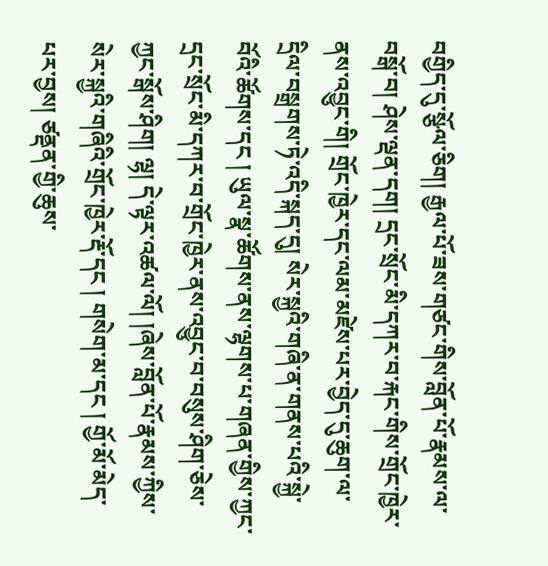བགྱིད་དུ་སྩོལ་ཅིག། རྒྱལ་པོ་ཟས་གཙང་གིས་བློན་པོ་རྣམས་ལ་བསྒོ་བ། ཤེས་ལྡན་དག། དྲང་སྲོང་མི་དཀར་བ་རྐང་གིས་གྲོང་ཁྱེར་ནས་འབྱུང་གི། གྲོང་ཁྱེར་དང་ལམ་མཛེས་པར་བྱེད་དུ་ཆུག་ལ་དྲིལ་བསྒྲགས་ཏེ་འདི་སྐད་དུ། སེར་སྐྱའི་གཞི་ན་གནས་པའི་སྐྱེ་བོའི་ཚོགས་དང ། ཡུལ་སྣ་ཚོགས་ནས་ལྷགས་པ་གཞན་གྱིས་ཀྱང་དྲང་སྲོང་མི་དཀར་བ་གྲོང་ཁྱེར་ནས་འབྱུང་བ་བསུས་ཤིག་ཅེས་ཀྱང་སྒོས་ཤིག། ལྷ། དེ་ལྟར་འཚལ་ལོ། །ཞེས་བློན་པོ་རྣམས་ཀྱིས་སེར་སྐྱའི་གཞིའི་གྲོང་ཁྱེར་རྡོ་དང ། གསེག་མ་དང ། གྱོ་མོ་མེད་པར་བྱས། ཙནྡན་གྱི་ཆུས་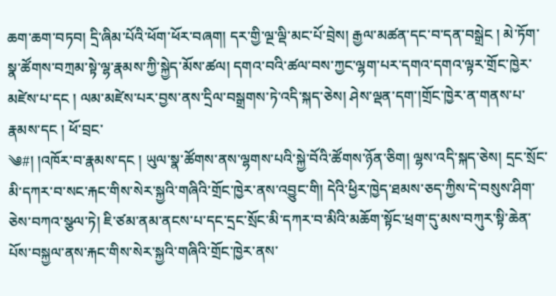ཆག་ཆག་བཏབ། དྲི་ཞིམ་པོའི་ཕོག་ཕོར་བཞག། དར་གྱི་ལྔ་ལྡི་མང་པོ་བྲེས། རྒྱལ་མཚན་དང་བ་དན་བསྒྲེང ། མེ་ཏོག་སྣ་ཚོགས་བཀྲམ་སྟེ་ལྷ་རྣམས་ཀྱི་སྐྱེད་མོས་ཚལ། དགའ་བའི་ཚལ་བས་ཀྱང་ལྷག་པར་དགའ་དགའ་ལྟར་གྲོང་ཁྱེར་མཛེས་པ་དང ། ལམ་མཛེས་པར་བྱས་ནས་དྲིལ་བསྒྲགས་ཏེ་འདི་སྐད་ཅེས། ཤེས་ལྡན་དག་།གྲོང་ཁྱེར་ན་གནས་པ་རྣམས་དང ། ཕོ་བྲང་
༄#། །འཁོར་བ་རྣམས་དང ། ཡུལ་སྣ་ཚོགས་ནས་ལྷགས་པའི་སྐྱེ་བོའི་ཚོགས་ཉོན་ཅིག། ལྷས་འདི་སྐད་ཅེས། དྲང་སྲོང་མི་དཀར་བ་སང་རྐང་གིས་སེར་སྐྱའི་གཞིའི་གྲོང་ཁྱེར་ནས་འབྱུང་གི། དེའི་ཕྱིར་ཁྱེད་ཐམས་ཅད་ཀྱིས་དེ་བསུས་ཤིག་ཅེས་བཀའ་སྩལ་ཏེ། ཇི་ཙམ་ནམ་ནངས་པ་དང་དྲང་སྲོང་མི་དཀར་བ་མིའི་མཆོག་སྟོང་ཕྲག་དུ་མས་བཀུར་སྟི་ཆེན་པོས་བསྐྱལ་ནས་རྐང་གིས་སེར་སྐྱའི་གཞིའི་གྲོང་ཁྱེར་ནས་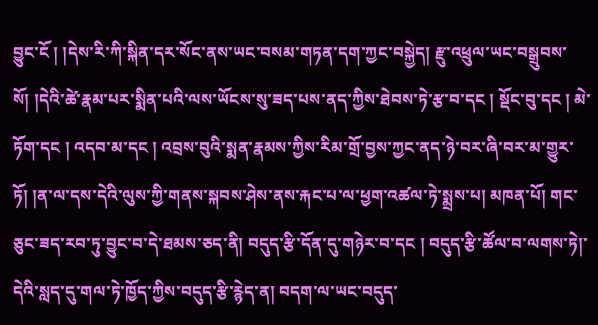བྱུང་ངོ ། །དེས་རི་ཀི་སྐིན་དར་སོང་ནས་ཡང་བསམ་གཏན་དག་ཀྱང་བསྐྱེད། རྫུ་འཕྲུལ་ཡང་བསྒྲུབས་སོ། །དེའི་ཚེ་རྣམ་པར་སྨིན་པའི་ལས་ཡོངས་སུ་ཟད་པས་ནད་ཀྱིས་ཐེབས་ཏེ་རྩ་བ་དང ། སྡོང་བུ་དང ། མེ་ཏོག་དང ། འདབ་མ་དང ། འབྲས་བུའི་སྨན་རྣམས་ཀྱིས་རིམ་གྲོ་བྱས་ཀྱང་ནད་ཉེ་བར་ཞི་བར་མ་གྱུར་ཏོ། །ན་ལ་དས་དེའི་ལུས་ཀྱི་གནས་སྐབས་ཤེས་ནས་རྐང་པ་ལ་ཕྱག་འཚལ་ཏེ་སྨྲས་པ། མཁན་པོ། གང་ཅུང་ཟད་རབ་ཏུ་བྱུང་བ་དེ་ཐམས་ཅད་ནི། བདུད་རྩི་དོན་དུ་གཉེར་བ་དང ། བདུད་རྩི་ཚོལ་བ་ལགས་ཏེ།་དེའི་སླད་དུ་གལ་ཏེ་ཁྱོད་ཀྱིས་བདུད་རྩི་རྙེད་ན། བདག་ལ་ཡང་བདུད་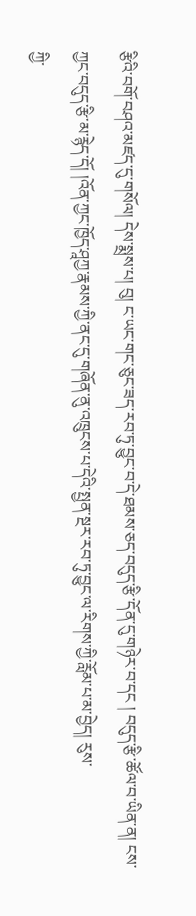རྩིའི་བགོ་བཤའ་མཛད་དུ་གསོལ། དེས་སྨྲས་པ། བུ། ང་ཡང་གང་ཅུང་ཟད་རབ་ཏུ་བྱུང་བ་དེ་ཐམས་ཅད་བདུད་རྩི་དོན་དུ་གཉེར་བ་དང ། བདུད་རྩི་ཚོལ་བ་ཡིན་ན། ངས་ཀྱང་བདུད་རྩི་མ་རྙེད་དོ། །འོན་ཀྱང་ཁྱོད་ཤཱཀྱ་རྣམས་ཀྱི་ནང་དུ་གཞོན་ནུ་འཁྲུངས་པ་དེའི་སྤྱན་སྔར་རབ་ཏུ་བྱུང་ལ་རིགས་ཀྱི་རློམ་པ་མ་བྱེད། རུས་
ཀྱི་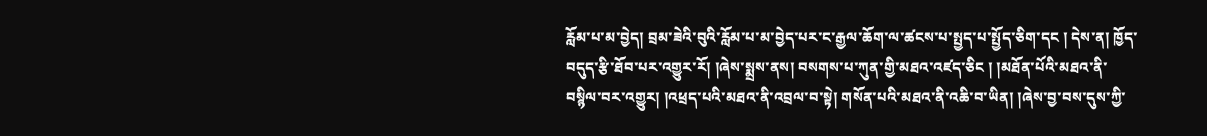རློམ་པ་མ་བྱེད། བྲམ་ཟེའི་བུའི་རློམ་པ་མ་བྱེད་པར་ང་རྒྱལ་ཆོག་ལ་ཚངས་པ་སྤྱད་པ་སྤྱོད་ཅིག་དང ། དེས་ན། ཁྱོད་བདུད་རྩི་ཐོབ་པར་འགྱུར་རོ། །ཞེས་སྨྲས་ནས། བསགས་པ་ཀུན་གྱི་མཐའ་འཛད་ཅིང ། །མཐོན་པོའི་མཐའ་ནི་བསྙིལ་བར་འགྱུར། །འཕྲད་པའི་མཐའ་ནི་འབྲལ་བ་སྟེ། གསོན་པའི་མཐའ་ནི་འཆི་བ་ཡིན། །ཞེས་བྱ་བས་དུས་ཀྱི་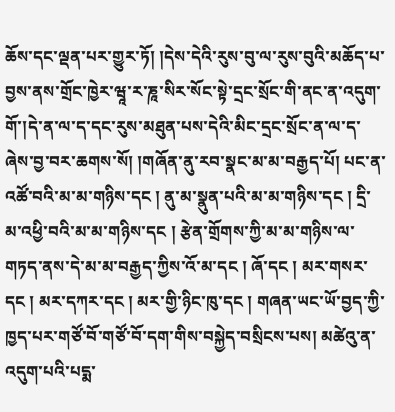ཆོས་དང་ལྡན་པར་གྱུར་ཏོ། །དེས་དེའི་རུས་བུ་ལ་རུས་བུའི་མཆོད་པ་བྱས་ནས་གྲོང་ཁྱེར་ཝཱ་ར་ཎཱ་སིར་སོང་སྟེ་དྲང་སྲོང་གི་ནང་ན་འདུག་གོ་།དེ་ན་ལ་ད་དང་རུས་མཐུན་པས་དེའི་མིང་དྲང་སྲོང་ན་ལ་ད་ཞེས་བྱ་བར་ཆགས་སོ། །གཞོན་ནུ་རབ་སྣང་མ་མ་བརྒྱད་པོ། པང་ན་འཚོ་བའི་མ་མ་གཉིས་དང ། ནུ་མ་སྣུན་པའི་མ་མ་གཉིས་དང ། དྲི་མ་འཕྱི་བའི་མ་མ་གཉིས་དང ། རྩེན་གྲོགས་ཀྱི་མ་མ་གཉིས་ལ་གཏད་ནས་དེ་མ་མ་བརྒྱད་ཀྱིས་འོ་མ་དང ། ཞོ་དང ། མར་གསར་དང ། མར་དཀར་དང ། མར་གྱི་ཉིང་ཁུ་དང ། གཞན་ཡང་ཡོ་བྱད་ཀྱི་ཁྱད་པར་གཙོ་བོ་གཙོ་བོ་དག་གིས་བསྐྱེད་བསྲིངས་པས། མཚེའུ་ན་འདུག་པའི་པདྨ་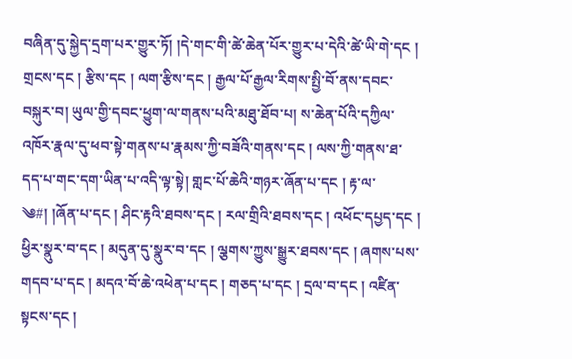བཞིན་དུ་སྐྱེད་དྲག་པར་གྱུར་ཏོ། །དེ་གང་གི་ཚེ་ཆེན་པོར་གྱུར་པ་དེའི་ཚེ་ཡི་གེ་དང ། གྲངས་དང ། རྩིས་དང ། ལག་རྩིས་དང ། རྒྱལ་པོ་རྒྱལ་རིགས་སྤྱི་བོ་ནས་དབང་བསྐུར་བ། ཡུལ་གྱི་དབང་ཕྱུག་ལ་གནས་པའི་མཐུ་ཐོབ་པ། ས་ཆེན་པོའི་དཀྱིལ་འཁོར་རྣལ་དུ་ཕབ་སྟེ་གནས་པ་རྣམས་ཀྱི་བཟོའི་གནས་དང ། ལས་ཀྱི་གནས་ཐ་དད་པ་གང་དག་ཡིན་པ་འདི་ལྟ་སྟེ། གླང་པོ་ཆེའི་གཉར་ཞོན་པ་དང ། རྟ་ལ་
༄#། །ཞོན་པ་དང ། ཤིང་རྟའི་ཐབས་དང ། རལ་གྲིའི་ཐབས་དང ། འཕོང་དཔྱད་དང ། ཕྱིར་སྣུར་བ་དང ། མདུན་དུ་སྣུར་བ་དང ། ལྕགས་ཀྱུས་སྒྱུར་ཐབས་དང ། ཞགས་པས་གདབ་པ་དང ། མདའ་བོ་ཆེ་འཕེན་པ་དང ། གཅད་པ་དང ། དྲལ་བ་དང ། འཛིན་སྟངས་དང །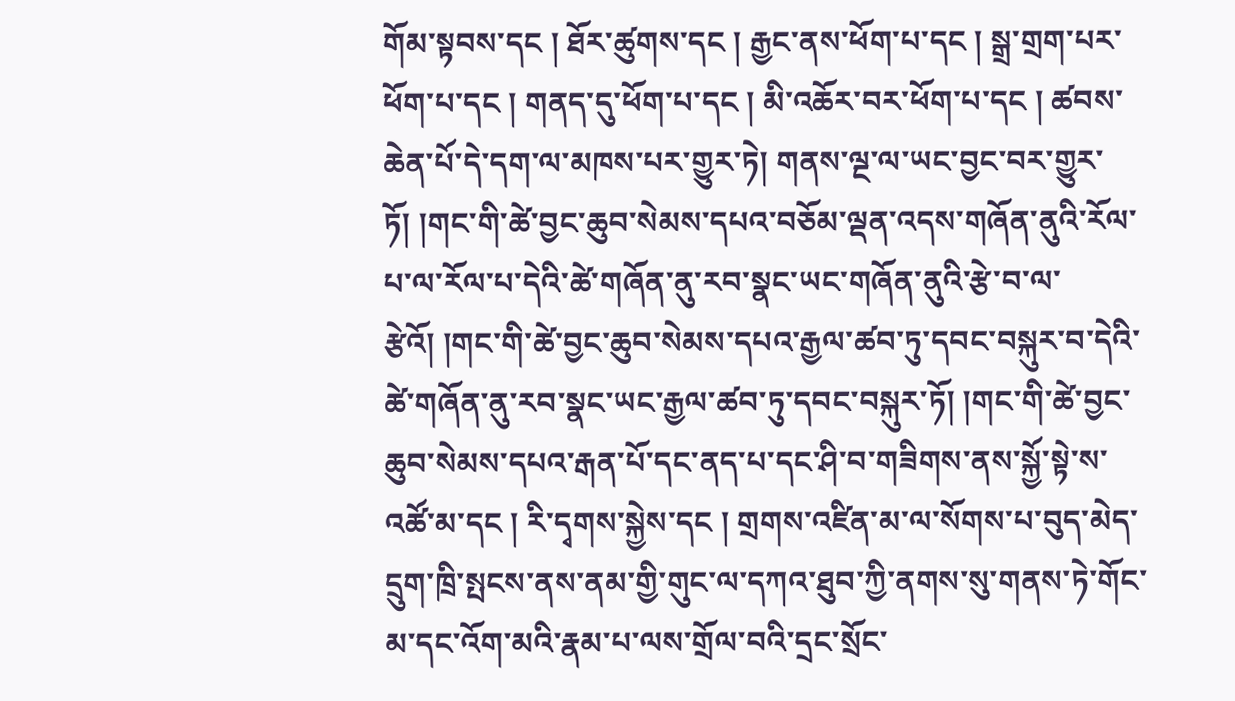གོམ་སྟབས་དང ། ཐོར་ཚུགས་དང ། རྒྱང་ནས་ཕོག་པ་དང ། སྒྲ་གྲག་པར་ཕོག་པ་དང ། གནད་དུ་ཕོག་པ་དང ། མི་འཆོར་བར་ཕོག་པ་དང ། ཚབས་ཆེན་པོ་དེ་དག་ལ་མཁས་པར་གྱུར་ཏེ། གནས་ལྔ་ལ་ཡང་བྱང་བར་གྱུར་ཏོ། །གང་གི་ཚེ་བྱང་ཆུབ་སེམས་དཔའ་བཅོམ་ལྡན་འདས་གཞོན་ནུའི་རོལ་པ་ལ་རོལ་པ་དེའི་ཚེ་གཞོན་ནུ་རབ་སྣང་ཡང་གཞོན་ནུའི་རྩེ་བ་ལ་རྩེའོ། །གང་གི་ཚེ་བྱང་ཆུབ་སེམས་དཔའ་རྒྱལ་ཚབ་ཏུ་དབང་བསྐུར་བ་དེའི་ཚེ་གཞོན་ནུ་རབ་སྣང་ཡང་རྒྱལ་ཚབ་ཏུ་དབང་བསྐུར་ཏོ། །གང་གི་ཚེ་བྱང་ཆུབ་སེམས་དཔའ་རྒན་པོ་དང་ནད་པ་དང་ཤི་བ་གཟིགས་ནས་སྐྱོ་སྟེ་ས་འཚོ་མ་དང ། རི་དྭགས་སྐྱེས་དང ། གྲགས་འཛིན་མ་ལ་སོགས་པ་བུད་མེད་དྲུག་ཁྲི་སྤངས་ནས་ནམ་གྱི་གུང་ལ་དཀའ་ཐུབ་ཀྱི་ནགས་སུ་གནས་ཏེ་གོང་མ་དང་འོག་མའི་རྣམ་པ་ལས་གྲོལ་བའི་དྲང་སྲོང་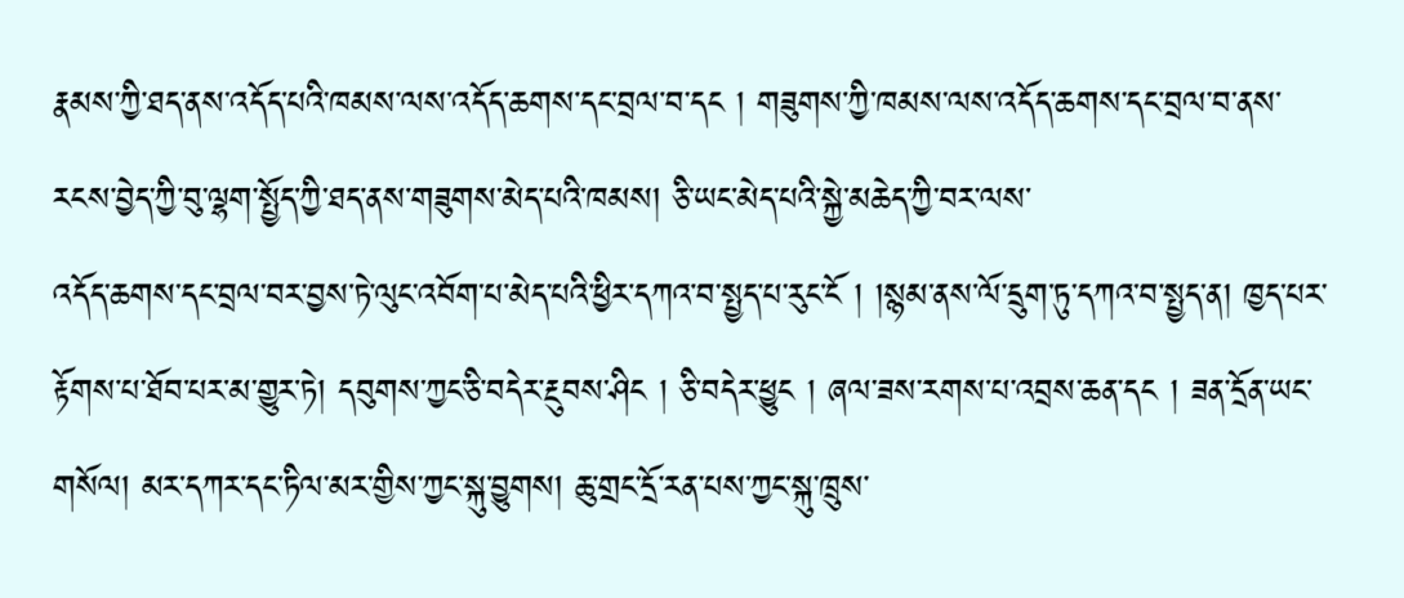རྣམས་ཀྱི་ཐད་ནས་འདོད་པའི་ཁམས་ལས་འདོད་ཆགས་དང་བྲལ་བ་དང ། གཟུགས་ཀྱི་ཁམས་ལས་འདོད་ཆགས་དང་བྲལ་བ་ནས་རངས་བྱེད་ཀྱི་བུ་ལྷག་སྤྱོད་ཀྱི་ཐད་ནས་གཟུགས་མེད་པའི་ཁམས། ཅི་ཡང་མེད་པའི་སྐྱེ་མཆེད་ཀྱི་བར་ལས་
འདོད་ཆགས་དང་བྲལ་བར་བྱས་ཏེ་ལུང་འབོག་པ་མེད་པའི་ཕྱིར་དཀའ་བ་སྤྱད་པ་རུང་ངོ ། །སྙམ་ནས་ལོ་དྲུག་ཏུ་དཀའ་བ་སྤྱད་ན། ཁྱད་པར་རྟོགས་པ་ཐོབ་པར་མ་གྱུར་ཏེ། དབུགས་ཀྱང་ཅི་བདེར་རྔུབས་ཤིང ། ཅི་བདེར་ཕྱུང ། ཞལ་ཟས་རགས་པ་འབྲས་ཆན་དང ། ཟན་དྲོན་ཡང་གསོལ། མར་དཀར་དང་ཏིལ་མར་གྱིས་ཀྱང་སྐུ་བྱུགས། ཆུ་གྲང་དྲོ་རན་པས་ཀྱང་སྐུ་ཁྲུས་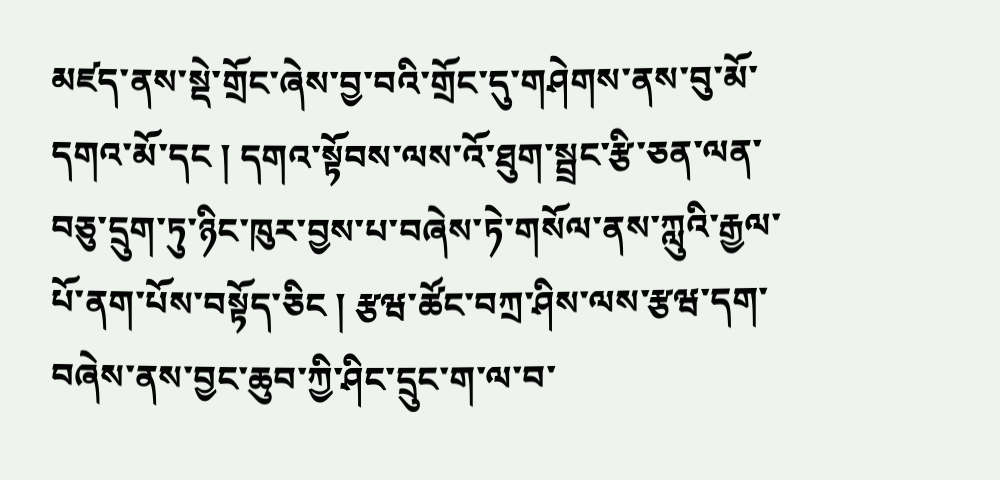མཛད་ནས་སྡེ་གྲོང་ཞེས་བྱ་བའི་གྲོང་དུ་གཤེགས་ནས་བུ་མོ་དགའ་མོ་དང ། དགའ་སྟོབས་ལས་འོ་ཐུག་སྦྲང་རྩི་ཅན་ལན་བཅུ་དྲུག་ཏུ་ཉིང་ཁུར་བྱས་པ་བཞེས་ཏེ་གསོལ་ནས་ཀླུའི་རྒྱལ་པོ་ནག་པོས་བསྟོད་ཅིང ། རྩཝ་ཚོང་བཀྲ་ཤིས་ལས་རྩཝ་དག་བཞེས་ནས་བྱང་ཆུབ་ཀྱི་ཤིང་དྲུང་ག་ལ་བ་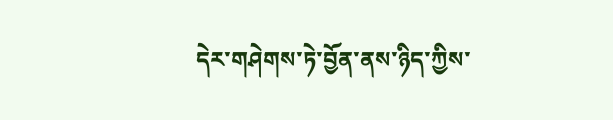དེར་གཤེགས་ཏེ་བྱོན་ནས་ཉིད་ཀྱིས་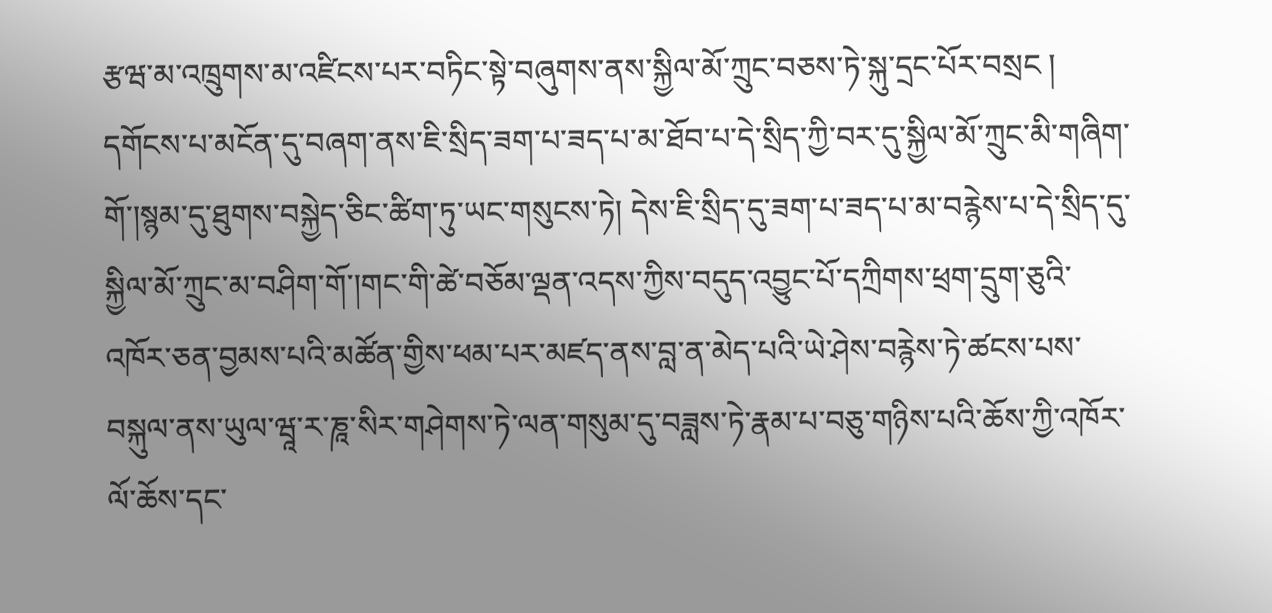རྩཝ་མ་འཁྲུགས་མ་འཛིངས་པར་བཏིང་སྟེ་བཞུགས་ནས་སྐྱིལ་མོ་ཀྲུང་བཅས་ཏེ་སྐུ་དྲང་པོར་བསྲང ། དགོངས་པ་མངོན་དུ་བཞག་ནས་ཇི་སྲིད་ཟག་པ་ཟད་པ་མ་ཐོབ་པ་དེ་སྲིད་ཀྱི་བར་དུ་སྐྱིལ་མོ་ཀྲུང་མི་གཞིག་གོ་།སྙམ་དུ་ཐུགས་བསྐྱེད་ཅིང་ཚིག་ཏུ་ཡང་གསུངས་ཏེ། དེས་ཇི་སྲིད་དུ་ཟག་པ་ཟད་པ་མ་བརྙེས་པ་དེ་སྲིད་དུ་སྐྱིལ་མོ་ཀྲུང་མ་བཤིག་གོ་།གང་གི་ཚེ་བཅོམ་ལྡན་འདས་ཀྱིས་བདུད་འབྱུང་པོ་དཀྲིགས་ཕྲག་དྲུག་ཅུའི་འཁོར་ཅན་བྱམས་པའི་མཚོན་གྱིས་ཕམ་པར་མཛད་ནས་བླ་ན་མེད་པའི་ཡེ་ཤེས་བརྙེས་ཏེ་ཚངས་པས་བསྐུལ་ནས་ཡུལ་ཝཱ་ར་ཎཱ་སིར་གཤེགས་ཏེ་ལན་གསུམ་དུ་བཟླས་ཏེ་རྣམ་པ་བཅུ་གཉིས་པའི་ཆོས་ཀྱི་འཁོར་ལོ་ཆོས་དང་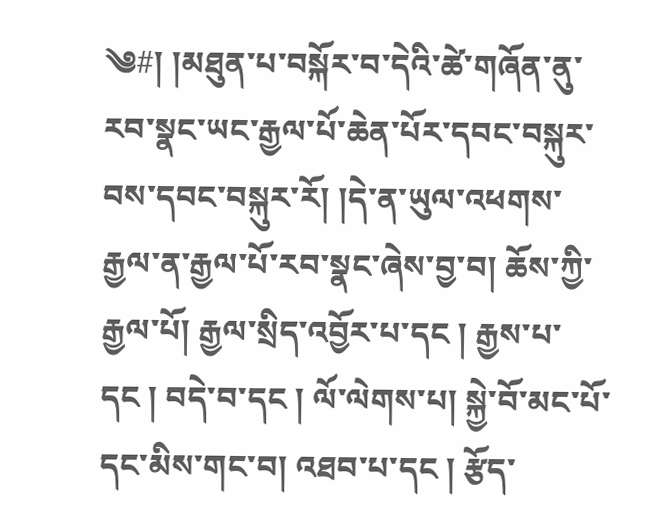༄#། །མཐུན་པ་བསྐོར་བ་དེའི་ཚེ་གཞོན་ནུ་རབ་སྣང་ཡང་རྒྱལ་པོ་ཆེན་པོར་དབང་བསྐུར་བས་དབང་བསྐུར་རོ། །དེ་ན་ཡུལ་འཕགས་རྒྱལ་ན་རྒྱལ་པོ་རབ་སྣང་ཞེས་བྱ་བ། ཆོས་ཀྱི་རྒྱལ་པོ། རྒྱལ་སྲིད་འབྱོར་པ་དང ། རྒྱས་པ་དང ། བདེ་བ་དང ། ལོ་ལེགས་པ། སྐྱེ་བོ་མང་པོ་དང་མིས་གང་བ། འཐབ་པ་དང ། རྩོད་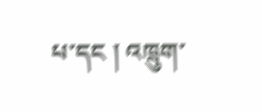པ་དང ། འཁྲུག་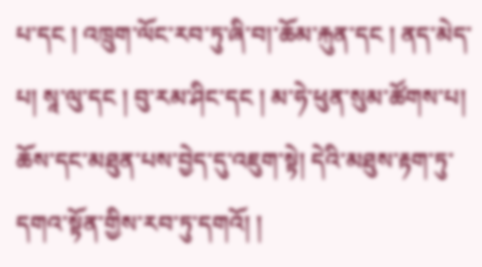པ་དང ། འཁྲུག་ལོང་རབ་ཏུ་ཞི་བ།་ཆོམ་རྐུན་དང ། ནད་མེད་པ། སཱ་ལུ་དང ། བུ་རམ་ཤིང་དང ། མ་ཧེ་ཕུན་སུམ་ཚོགས་པ། ཆོས་དང་མཐུན་པས་བྱེད་དུ་འཇུག་སྟེ། དེའི་མཐུས་རྟག་ཏུ་དགའ་སྟོན་གྱིས་རབ་ཏུ་དགའོ། །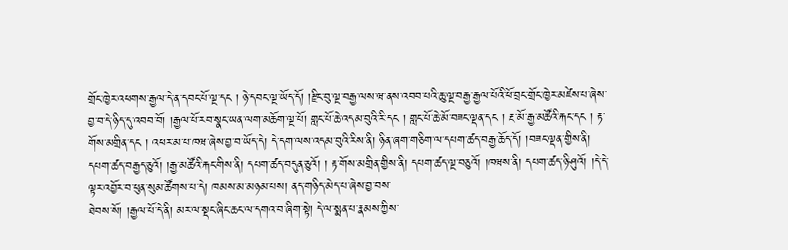གྲོང་ཁྱེར་འཕགས་རྒྱལ་དེ་ན་དབང་པོ་ལྔ་དང ། ཉེ་དབང་ལྔ་ཡོད་དོ། །རྫིང་བུ་ལྔ་བརྒྱ་ལས་ཝ་ནས་འབབ་པའི་ཆུ་ལྔ་བརྒྱ་རྒྱལ་པོའི་ཕོ་བྲང་གྲོང་ཁྱེར་མཛེས་པ་ཞེས་བྱ་བ་དེ་ཉིད་དུ་འབབ་བོ། །རྒྱལ་པོ་རབ་སྣང་ཡན་ལག་མཆོག་ལྔ་པོ། གླང་པོ་ཆེ་འདམ་བུའི་རི་དང ། གླང་པོ་ཆེ་མོ་བཟང་ལྡན་དང ། རྔ་མོ་རྒྱ་མཚོའི་རྐང་དང ། རྟ་གོས་མགྲིན་དང ། འཕར་མ་པ་ཁཝ་ཞེས་བྱ་བ་ཡོད་དེ། དེ་དག་ལས་འདམ་བུའི་རིས་ནི། ཉིན་ཞག་གཅིག་ལ་དཔག་ཚད་བརྒྱ་ཆོད་དོ། །བཟང་ལྡན་གྱིས་ནི། དཔག་ཚད་བརྒྱད་ཅུའོ། །རྒྱ་མཚོའི་རྐང་གིས་ནི། དཔག་ཚད་བདུན་ཅུའོ། ། རྟ་གོས་མགྲིན་གྱིས་ནི། དཔག་ཚད་ལྔ་བཅུའོ། །ཁཝས་ནི། དཔག་ཚད་ཉི་ཤུའོ། །དེ་དེ་ལྟར་འབྱོར་བ་ཕུན་སུམ་ཚོགས་པ་དེ། ཁམས་མ་མཉམ་པས། ནད་གཉིད་མེད་པ་ཞེས་བྱ་བས་
ཐེབས་སོ། །རྒྱལ་པོ་དེ་ནི། མར་ལ་སྡང་ཞིང་ཆང་ལ་དགའ་བ་ཞིག་སྟེ། དེ་ལ་སྨན་པ་རྣམས་ཀྱིས་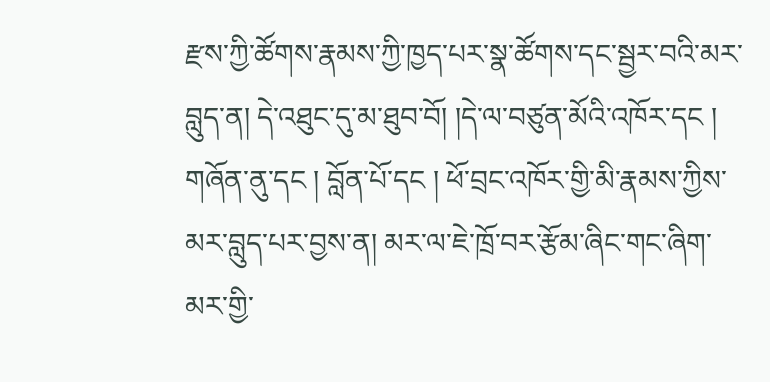རྫས་ཀྱི་ཚོགས་རྣམས་ཀྱི་ཁྱད་པར་སྣ་ཚོགས་དང་སྦྱར་བའི་མར་བླུད་ན། དེ་འཐུང་དུ་མ་ཐུབ་བོ། །དེ་ལ་བཙུན་མོའི་འཁོར་དང ། གཞོན་ནུ་དང ། བློན་པོ་དང ། ཕོ་བྲང་འཁོར་གྱི་མི་རྣམས་ཀྱིས་མར་བླུད་པར་བྱས་ན། མར་ལ་ཇེ་ཁྲོ་བར་རྩོམ་ཞིང་གང་ཞིག་མར་གྱི་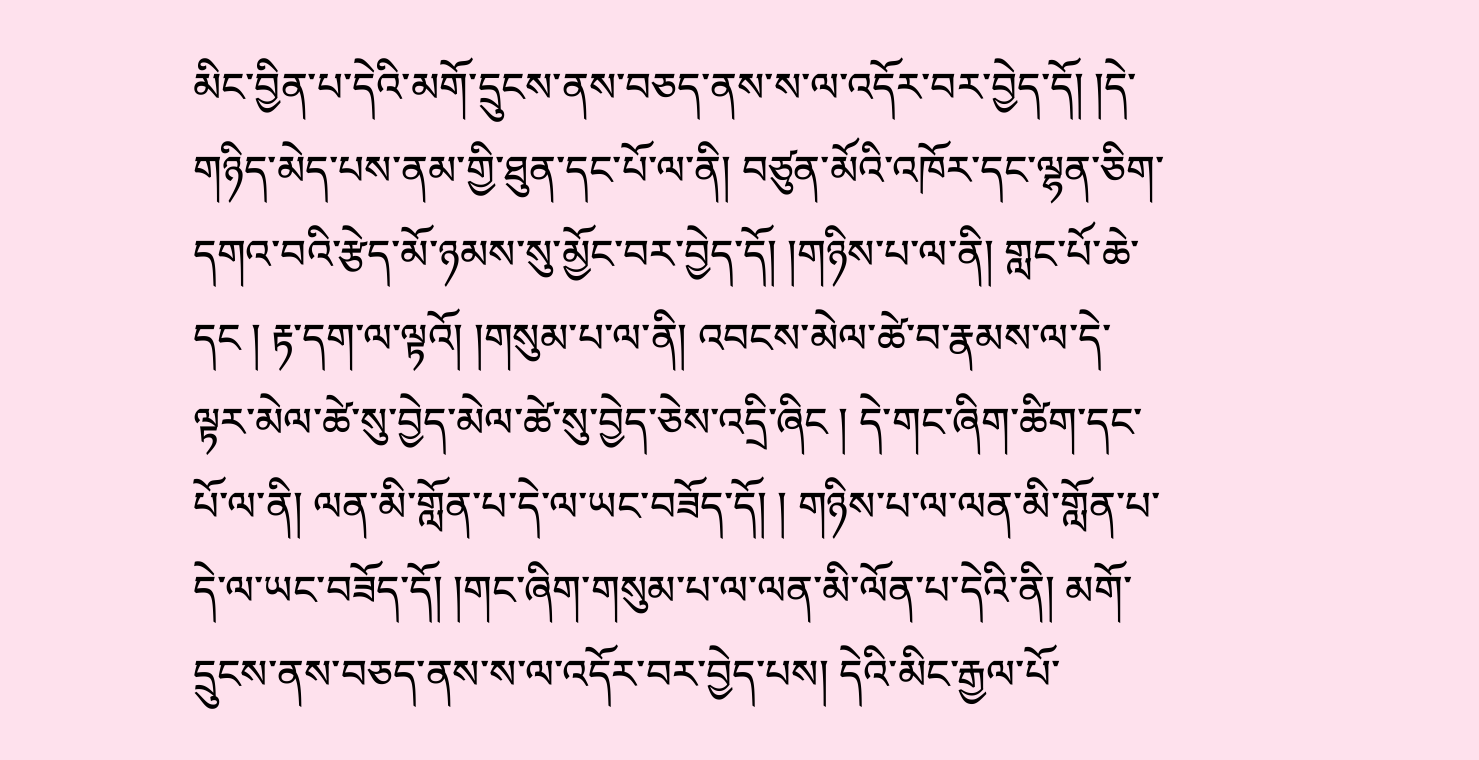མིང་བྱིན་པ་དེའི་མགོ་དྲུངས་ནས་བཅད་ནས་ས་ལ་འདོར་བར་བྱེད་དོ། །དེ་གཉིད་མེད་པས་ནམ་གྱི་ཐུན་དང་པོ་ལ་ནི། བཙུན་མོའི་འཁོར་དང་ལྷན་ཅིག་དགའ་བའི་རྩེད་མོ་ཉམས་སུ་མྱོང་བར་བྱེད་དོ། །གཉིས་པ་ལ་ནི། གླང་པོ་ཆེ་དང ། རྟ་དག་ལ་ལྟའོ། །གསུམ་པ་ལ་ནི། འབངས་མེལ་ཚེ་བ་རྣམས་ལ་དེ་ལྟར་མེལ་ཚེ་སུ་བྱེད་མེལ་ཚེ་སུ་བྱེད་ཅེས་འདྲི་ཞིང ། དེ་གང་ཞིག་ཚིག་དང་པོ་ལ་ནི། ལན་མི་གློན་པ་དེ་ལ་ཡང་བཟོད་དོ། ། གཉིས་པ་ལ་ལན་མི་གློན་པ་དེ་ལ་ཡང་བཟོད་དོ། །གང་ཞིག་གསུམ་པ་ལ་ལན་མི་ལོན་པ་དེའི་ནི། མགོ་དྲུངས་ནས་བཅད་ནས་ས་ལ་འདོར་བར་བྱེད་པས། དེའི་མིང་རྒྱལ་པོ་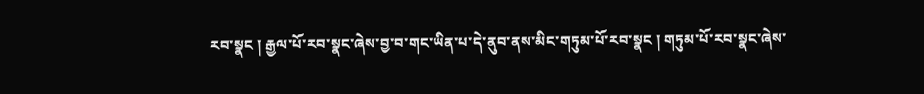རབ་སྣང ། རྒྱལ་པོ་རབ་སྣང་ཞེས་བྱ་བ་གང་ཡིན་པ་དེ་ནུབ་ནས་མིང་གཏུམ་པོ་རབ་སྣང ། གཏུམ་པོ་རབ་སྣང་ཞེས་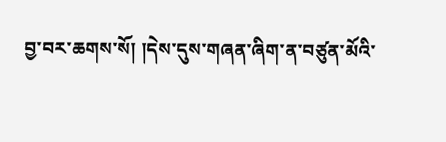བྱ་བར་ཆགས་སོ། །དེས་དུས་གཞན་ཞིག་ན་བཙུན་མོའི་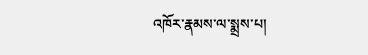འཁོར་རྣམས་ལ་སྨྲས་པ།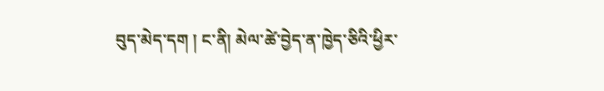བུད་མེད་དག ། ང་ནི། མེལ་ཚེ་བྱེད་ན་ཁྱེད་ཅིའི་ཕྱིར་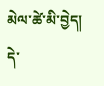མེལ་ཚེ་མི་བྱེད། དེ་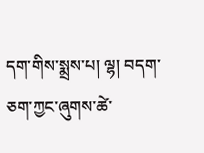དག་གིས་སྨྲས་པ། ལྷ། བདག་ཅག་ཀྱང་ཞུགས་ཚེ་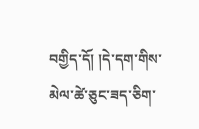བགྱིད་དོ། །དེ་དག་གིས་མེལ་ཚེ་ཅུང་ཟད་ཅིག་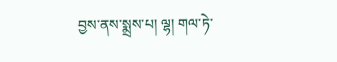བྱས་ནས་སྨྲས་པ། ལྷ། གལ་ཏེ་